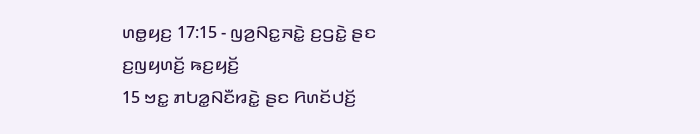ꤛꤥ꤭ꤟꤢ꤬ 17:15 - ꤜꤤ꤬ꤡꤢ꤭ꤏꤢꤧ꤭ ꤢ꤬ꤞꤢꤧ꤭ ꤔꤢ ꤢ꤬ꤜꤟꤛꤢꤩ꤬ ꤒꤢ꤬ꤟꤢꤩ꤬
15 ꤠꤢ꤭ ꤊꤝꤤ꤭ꤡꤢꤪꤙꤢꤧ꤭ ꤔꤢ ꤖꤛꤢꤩꤓꤢꤩ꤬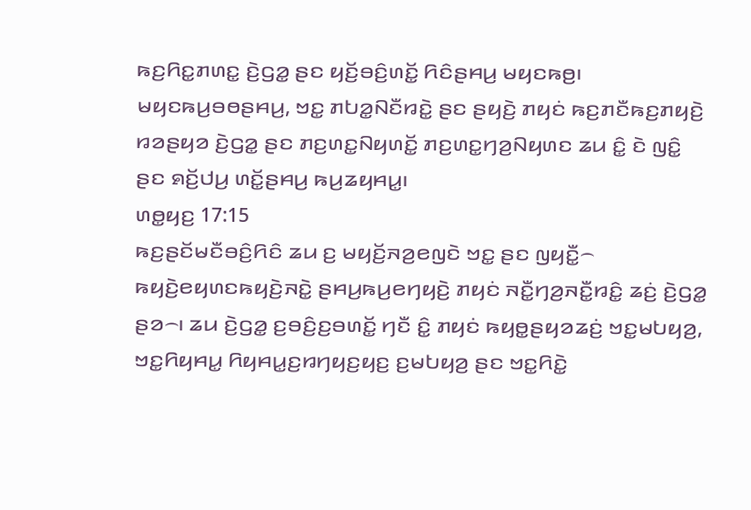ꤒꤢ꤬ꤖꤢ꤭ꤊꤛꤢ꤭ ꤢꤧ꤬ꤞꤤ꤭ ꤔꤢ ꤟꤢꤩ꤬ꤋꤢꤨ꤬ꤛꤢꤩ꤭ ꤖꤢꤨꤔꤌꤣ꤬ ꤗꤟꤢꤒꤥ꤬꤯ ꤗꤟꤢꤒꤣ꤬ꤋꤥꤔꤌꤣ꤬, ꤠꤢ꤭ ꤊꤝꤤ꤭ꤡꤢꤪꤙꤢꤧ꤭ ꤔꤢ ꤔꤟꤢꤧ꤬ ꤊꤟꤢꤦ ꤒꤢ꤬ꤊꤢꤪꤒꤢ꤬ꤊꤟꤢꤧ꤬ ꤙꤤꤔꤟꤤ ꤢꤧ꤬ꤞꤤ꤭ ꤔꤢ ꤊꤢ꤬ꤛꤢ꤭ꤡꤟꤛꤢꤩ꤭ ꤊꤢ꤬ꤛꤢ꤭ꤚꤤ꤬ꤡꤟꤛꤢ ꤘꤣ ꤢꤨ꤭ ꤢꤧ ꤜꤢꤨ꤭ ꤔꤢ ꤎꤢꤩ꤬ꤓꤣ꤬ ꤛꤢꤩ꤭ꤔꤌꤣ꤬ ꤒꤣ꤬ꤘꤟꤌꤣ꤭꤯
ꤛꤥ꤭ꤟꤢ꤬ 17:15
ꤒꤢ꤬ꤔꤢꤩꤗꤢꤪꤋꤢꤨ꤬ꤖꤢꤨ ꤘꤣ ꤢ꤬ ꤗꤟꤢꤩ꤬ꤏꤤ꤬ꤕꤜꤢꤧ ꤠꤢ꤭ ꤔꤢ ꤜꤟꤢꤪ꤭꤮ ꤒꤟꤢꤧ꤬ꤕꤟꤛꤢꤒꤟꤢꤧ꤬ꤏꤢꤧ꤭ ꤔꤌꤣ꤬ꤒꤣ꤬ꤕꤚꤟꤢꤧ꤬ ꤊꤟꤢꤦ ꤏꤢꤪ꤭ꤚꤤ꤬ꤏꤢꤪ꤭ꤙꤢꤨ꤭ ꤘꤢꤦ꤬ ꤢꤧ꤬ꤞꤤ꤭ ꤔꤤ꤮꤯ ꤘꤣ ꤢꤧ꤬ꤞꤤ꤭ ꤢ꤬ꤋꤢꤨ꤬ꤢ꤬ꤋꤛꤢꤩ꤭ ꤚꤢꤪ ꤢꤨ꤭ ꤊꤟꤢꤦ ꤒꤟꤥ꤭ꤔꤟꤤꤘꤢꤦ꤬ ꤠꤢ꤭ꤗꤝꤟꤤ꤬, ꤠꤢ꤭ꤖꤟꤌꤣ꤭ ꤖꤟꤌꤣ꤭ꤢ꤬ꤙꤚꤟꤢ꤬ꤟꤢ꤬ ꤢ꤬ꤗꤝꤟꤤ꤬ ꤔꤢ ꤠꤢ꤭ꤖꤢꤧ꤭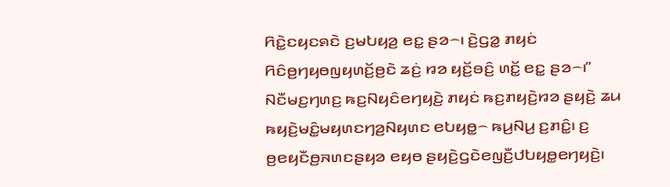ꤖꤢꤧ꤭ꤢꤟꤢꤎꤢꤧ ꤢ꤬ꤗꤝꤟꤤ꤬ ꤕꤢ꤭ ꤔꤤ꤮꤯ ꤢꤧ꤬ꤞꤤ꤭ ꤊꤟꤢꤦ ꤖꤢꤨꤥ꤬ꤚꤟꤥꤜꤟꤛꤢꤩ꤬ꤥ꤬ꤢꤧ ꤘꤢꤦ꤬ ꤙꤤ ꤟꤢꤩ꤬ꤋꤢꤨ꤬ ꤛꤢꤩ꤭ ꤕꤢ꤭ ꤔꤤ꤮꤯”
ꤡꤢꤪꤗꤢ꤬ꤚꤛꤢ꤬ ꤒꤢ꤬ꤡꤟꤢꤨꤕꤚꤟꤢꤧ꤬ ꤊꤟꤢꤦ ꤒꤢ꤬ꤊꤟꤢꤧ꤬ꤙꤤ ꤔꤟꤢꤧ꤬ ꤘꤣ ꤒꤟꤢꤧ꤬ꤗꤢꤨ꤭ꤗꤟꤛꤢꤚꤤ꤬ꤡꤟꤛꤢ ꤕꤝꤟꤥ꤭꤮ ꤒꤣ꤬ꤡꤣ꤬ ꤢ꤬ꤊꤢꤨ꤭꤯ ꤢ꤬ ꤥ꤬ꤕꤟꤢꤪꤥ꤬ꤏꤛꤢꤔꤟꤤ ꤕꤟꤥ ꤔꤟꤢꤧ꤬ꤞꤢꤧꤕꤜꤢꤪ꤬ꤓꤝꤟꤥ꤭ꤕꤚꤟꤢꤧ꤬꤯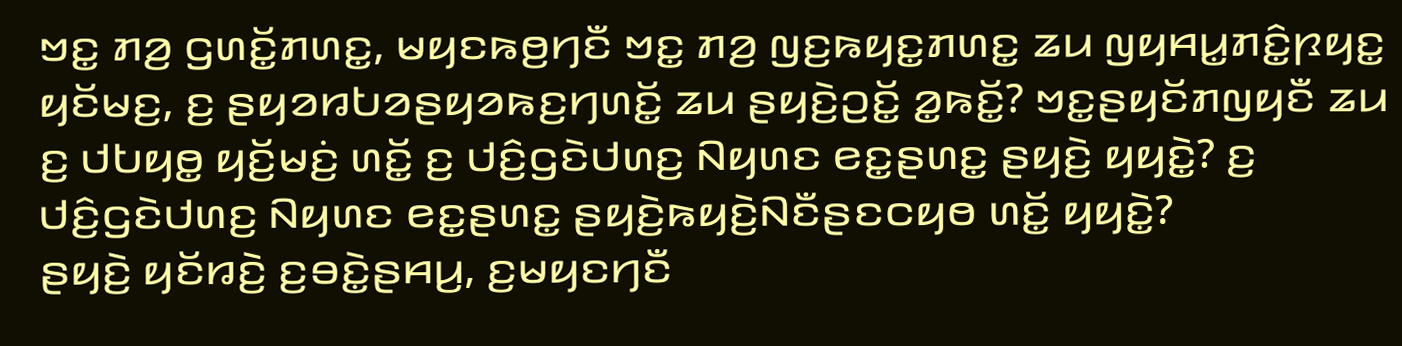ꤠꤢ꤭ ꤊꤤ꤬ ꤞꤛꤢꤩ꤭ꤊꤛꤢ꤭, ꤗꤟꤢꤒꤥ꤬ꤚꤢꤪ ꤠꤢ꤭ ꤊꤤ꤬ ꤜꤢ꤬ꤒꤟꤢ꤭ꤊꤛꤢ꤭ ꤘꤣ ꤜꤟꤌꤣ꤭ꤊꤢꤨ꤭ꤐꤟꤢ꤭ ꤟꤢꤩꤗꤢ꤬, ꤢ꤬ ꤔꤟꤤꤙꤝꤤꤔꤟꤤꤒꤢ꤬ꤚꤛꤢꤩ꤭ ꤘꤣ ꤔꤟꤢꤧ꤬ꤑꤢꤩ꤭ ꤤ꤭ꤒꤢꤩ꤭? ꤠꤢ꤭ꤔꤟꤢꤩꤊꤜꤟꤢꤪ ꤘꤣ ꤢ꤬ ꤓꤝꤟꤥ꤭ ꤟꤢꤩ꤬ꤗꤢꤦ꤬ ꤛꤢꤩ꤭ ꤢ꤬ ꤓꤢꤨ꤬ꤞꤢꤧꤓꤛꤢ꤬ ꤡꤟꤛꤢ ꤕꤢ꤭ꤔꤛꤢ꤭ ꤔꤟꤢꤧ꤬ ꤟꤟꤢꤧ꤭? ꤢ꤬ ꤓꤢꤨ꤬ꤞꤢꤧꤓꤛꤢ꤬ ꤡꤟꤛꤢ ꤕꤢ꤭ꤔꤛꤢ꤭ ꤔꤟꤢꤧ꤬ꤒꤟꤢꤧ꤬ꤡꤢꤪꤔꤢꤍꤟꤥ ꤛꤢꤩ꤭ ꤟꤟꤢꤧ꤭?
ꤔꤟꤢꤧ꤬ ꤟꤢꤩꤙꤢꤧ꤬ ꤢ꤬ꤋꤢꤧ꤭ꤔꤌꤣ꤬, ꤢ꤬ꤗꤟꤢꤚꤢꤪ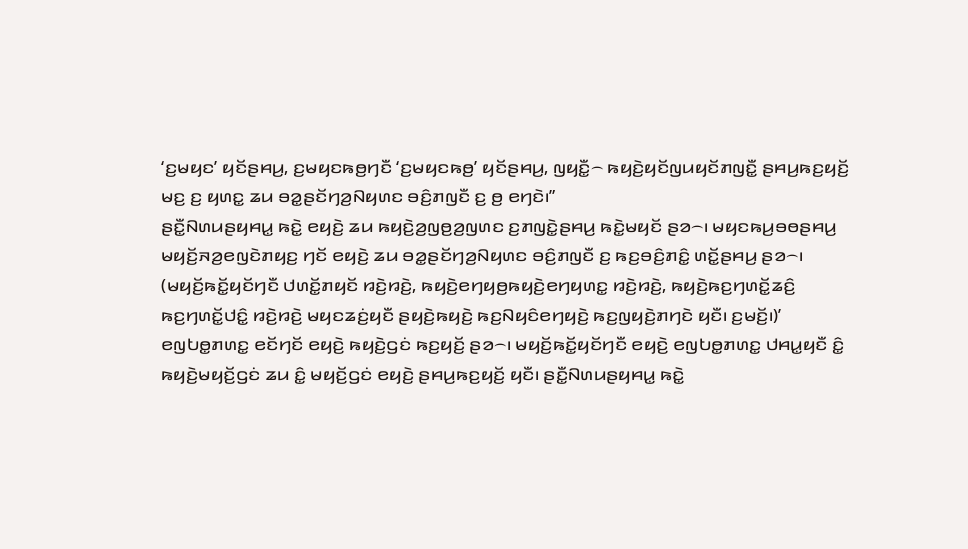‘ꤢ꤬ꤗꤟꤢ’ ꤟꤢꤩꤔꤌꤣ꤬, ꤢ꤬ꤗꤟꤢꤒꤥ꤬ꤚꤢꤪ ‘ꤢ꤬ꤗꤟꤢꤒꤥ꤬’ ꤟꤢꤩꤔꤌꤣ꤬, ꤜꤟꤢꤪ꤭꤮ ꤒꤟꤢꤧ꤬ꤟꤢꤩꤜꤣꤟꤢꤩꤊꤜꤢꤪ꤭ ꤔꤌꤣ꤬ꤒꤢ꤬ꤟꤢꤩ꤬ ꤗꤢ꤬ ꤢ꤬ ꤟꤛꤢ꤭ ꤘꤣ ꤋꤤ꤭ꤔꤢꤩꤚꤤ꤬ꤡꤟꤛꤢ ꤋꤢꤨ꤬ꤊꤜꤢꤪ ꤢ꤬ ꤥ꤬ ꤕꤚꤢꤧ꤯”
ꤔꤢꤪ꤭ꤡꤛꤣꤔꤟꤌꤣ꤭ ꤒꤢꤧ꤭ ꤕꤟꤢꤧ꤬ ꤘꤣ ꤒꤟꤢꤧ꤬ꤤ꤬ꤜꤥ꤬ꤤ꤬ꤜꤛꤢ ꤢ꤬ꤊꤜꤢꤧ꤭ꤔꤌꤣ꤬ ꤒꤢꤧ꤭ꤗꤟꤢꤩ ꤔꤤ꤮꤯ ꤗꤟꤢꤒꤣ꤬ꤋꤥꤔꤌꤣ꤬ ꤗꤟꤢꤩ꤬ꤏꤤ꤬ꤕꤜꤢꤧꤊꤟꤢ꤬ ꤚꤢꤩ ꤕꤟꤢꤧ꤬ ꤘꤣ ꤋꤤ꤭ꤔꤢꤩꤚꤤ꤬ꤡꤟꤛꤢ ꤋꤢꤨ꤬ꤊꤜꤢꤪ ꤢ꤬ ꤒꤢ꤬ꤋꤢꤨ꤬ꤊꤢꤨ꤭ ꤛꤢꤩ꤭ꤔꤌꤣ꤬ ꤔꤤ꤮꤯ (ꤗꤟꤢꤩ꤬ꤒꤢꤩ꤭ꤟꤢꤩꤚꤢꤪ ꤓꤛꤢꤩ꤭ꤊꤟꤢꤩ ꤙꤢꤧ꤬ꤙꤢꤧ꤬, ꤒꤟꤢꤧ꤬ꤕꤚꤟꤥ꤬ꤒꤟꤢꤧ꤬ꤕꤚꤟꤛꤢ꤭ ꤙꤢꤧ꤬ꤙꤢꤧ꤬, ꤒꤟꤢꤧ꤬ꤒꤢ꤬ꤚꤛꤢꤩ꤭ꤘꤢꤨ꤬ ꤒꤢ꤬ꤚꤛꤢꤩ꤭ꤓꤢꤨ꤭ ꤙꤢꤧ꤬ꤙꤢꤧ꤬ ꤗꤟꤢꤘꤢꤦ꤬ꤟꤢꤪ ꤔꤟꤢꤧ꤬ꤒꤟꤢꤧ꤬ ꤒꤢ꤬ꤡꤟꤢꤨꤕꤚꤟꤢꤧ꤬ ꤒꤢ꤬ꤜꤟꤢꤧ꤬ꤊꤚꤢꤧ ꤟꤢꤪ꤯ ꤢ꤬ꤗꤢꤩ꤬꤯)’
ꤕꤜꤝꤥ꤭ꤊꤛꤢ꤭ ꤕꤢꤩꤚꤢꤩ ꤕꤟꤢꤧ꤬ ꤒꤟꤢꤧ꤬ꤞꤢꤦ ꤒꤢ꤬ꤟꤢꤩ꤬ ꤔꤤ꤮꤯ ꤗꤟꤢꤩ꤬ꤒꤢꤩ꤭ꤟꤢꤩꤚꤢꤪ ꤕꤟꤢꤧ꤬ ꤕꤜꤝꤥ꤭ꤊꤛꤢ꤭ ꤓꤌꤣ꤭ꤟꤢꤪ ꤢꤨ꤭ ꤒꤟꤢꤧ꤬ꤗꤟꤢꤩ꤬ꤞꤢꤦ ꤘꤣ ꤢꤨ꤭ ꤗꤟꤢꤩ꤬ꤞꤢꤦ ꤕꤟꤢꤧ꤬ ꤔꤌꤣ꤬ꤒꤢ꤬ꤟꤢꤩ꤬ ꤟꤢꤪ꤯ ꤔꤢꤪ꤭ꤡꤛꤣꤔꤟꤌꤣ꤭ ꤒꤢꤧ꤭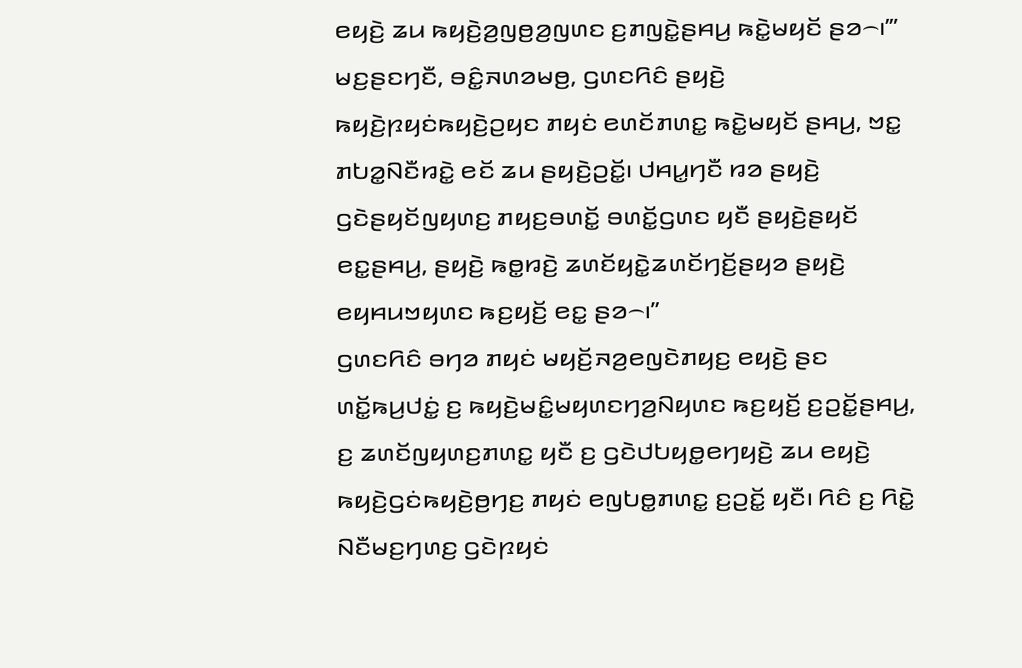ꤕꤟꤢꤧ꤬ ꤘꤣ ꤒꤟꤢꤧ꤬ꤤ꤬ꤜꤥ꤬ꤤ꤬ꤜꤛꤢ ꤢ꤬ꤊꤜꤢꤧ꤭ꤔꤌꤣ꤬ ꤒꤢꤧ꤭ꤗꤟꤢꤩ ꤔꤤ꤮꤯’”
ꤗꤢ꤬ꤔꤢꤚꤢꤪ, ꤋꤢꤨ꤭ꤏꤛꤤꤗꤥ꤬, ꤞꤛꤢꤖꤢꤨ ꤔꤟꤢꤧ꤬ ꤒꤟꤢꤧ꤬ꤐꤟꤢꤦꤒꤟꤢꤧ꤬ꤑꤟꤢ ꤊꤟꤢꤦ ꤕꤛꤢꤩꤊꤛꤢ꤭ ꤒꤢꤧ꤭ꤗꤟꤢꤩ ꤔꤌꤣ꤬, ꤠꤢ꤭ ꤊꤝꤤ꤭ꤡꤢꤪꤙꤢꤧ꤭ ꤕꤢꤩ ꤘꤣ ꤔꤟꤢꤧ꤬ꤑꤢꤩ꤭꤯ ꤓꤌꤣ꤭ꤚꤢꤪ ꤙꤤ ꤔꤟꤢꤧ꤬ ꤞꤢꤧꤔꤟꤢꤩꤜꤟꤛꤢ꤬ ꤊꤟꤢ꤬ꤋꤛꤢꤩ꤭ ꤋꤛꤢꤩ꤭ꤞꤛꤢ ꤟꤢꤪ ꤔꤟꤢꤧ꤬ꤔꤟꤢꤩ ꤕꤢ꤭ꤔꤌꤣ꤬, ꤔꤟꤢꤧ꤬ ꤒꤥ꤭ꤙꤢꤧ꤬ ꤘꤛꤢꤩꤟꤢꤧ꤭ꤘꤛꤢꤩꤚꤢꤩ꤬ꤔꤟꤤ ꤔꤟꤢꤧ꤬ ꤕꤟꤌꤣꤠꤟꤛꤢ ꤒꤢ꤬ꤟꤢꤩ꤬ ꤕꤢ꤭ ꤔꤤ꤮꤯”
ꤞꤛꤢꤖꤢꤨ ꤋꤚꤤ ꤊꤟꤢꤦ ꤗꤟꤢꤩ꤬ꤏꤤ꤬ꤕꤜꤢꤧꤊꤟꤢ꤬ ꤕꤟꤢꤧ꤬ ꤔꤢ ꤛꤢꤩ꤭ꤒꤣ꤬ꤓꤢꤦ꤭ ꤢ꤬ ꤒꤟꤢꤧ꤬ꤗꤢꤨ꤭ꤗꤟꤛꤢꤚꤤ꤬ꤡꤟꤛꤢ ꤒꤢ꤬ꤟꤢꤩ꤬ ꤢ꤬ꤑꤢꤩ꤭ꤔꤌꤣ꤬, ꤢ꤬ ꤘꤛꤢꤩꤜꤟꤛꤢ꤬ꤊꤛꤢ꤭ ꤟꤢꤪ ꤢ꤬ ꤞꤢꤧꤓꤝꤟꤥ꤭ꤕꤚꤟꤢꤧ꤬ ꤘꤣ ꤕꤟꤢꤧ꤬ ꤒꤟꤢꤧ꤬ꤞꤢꤦꤒꤟꤢꤧ꤬ꤥ꤬ꤚꤢ꤬ ꤊꤟꤢꤦ ꤕꤜꤝꤥ꤭ꤊꤛꤢ꤭ ꤢ꤬ꤑꤢꤩ꤭ ꤟꤢꤪ꤯ ꤖꤢꤨ ꤢ꤬ ꤖꤢꤧ꤭ ꤡꤢꤪꤗꤢ꤬ꤚꤛꤢ꤬ ꤞꤢꤧꤐꤟꤢꤦ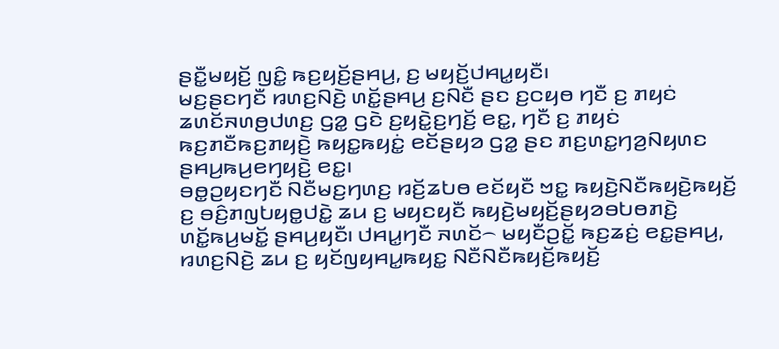ꤔꤢꤪ꤭ꤗꤟꤢꤩ꤬ ꤜꤢꤨ꤭ ꤒꤢ꤬ꤟꤢꤩ꤬ꤔꤌꤣ꤬, ꤢ꤬ ꤗꤟꤢꤩ꤬ꤓꤌꤣ꤭ꤟꤢꤪ꤯
ꤗꤢ꤬ꤔꤢꤚꤢꤪ ꤙꤛꤢ꤬ꤡꤢꤧ꤬ ꤛꤢꤩ꤭ꤔꤌꤣ꤬ ꤢ꤬ꤡꤢꤪ ꤔꤢ ꤢ꤬ꤍꤟꤥ ꤚꤢꤪ ꤢ꤬ ꤊꤟꤢꤦ ꤘꤛꤢꤩꤏꤛꤥ꤬ꤓꤛꤢ꤬ ꤞꤤ꤭ ꤞꤢꤧ ꤢ꤬ꤟꤢꤧ꤭ꤢ꤬ꤚꤢꤩ꤬ ꤕꤢ꤭, ꤚꤢꤪ ꤢ꤬ ꤊꤟꤢꤦ ꤒꤢ꤬ꤊꤢꤪꤒꤢ꤬ꤊꤟꤢꤧ꤬ ꤒꤟꤢ꤭ꤒꤟꤢꤦ꤭ ꤕꤢꤩꤔꤟꤤ ꤞꤤ꤭ ꤔꤢ ꤊꤢ꤬ꤛꤢ꤭ꤚꤤ꤬ꤡꤟꤛꤢ ꤔꤌꤣ꤬ꤒꤣ꤬ꤕꤚꤟꤢꤧ꤬ ꤕꤢ꤭꤯
ꤋꤥ꤭ꤑꤟꤢꤚꤢꤪ ꤡꤢꤪꤗꤢ꤬ꤚꤛꤢ꤬ ꤙꤢꤩ꤬ꤘꤝꤥ ꤕꤢꤩꤟꤢꤪ ꤠꤢ꤭ ꤒꤟꤢꤧ꤬ꤡꤢꤪꤒꤟꤢꤧ꤬ꤒꤟꤢꤩ꤬ ꤢ꤬ ꤋꤢꤨ꤬ꤊꤜꤝꤟꤥ꤭ꤓꤢꤧ꤭ ꤘꤣ ꤢ꤬ ꤗꤟꤢꤟꤢꤪ ꤒꤟꤢꤧ꤬ꤗꤟꤢꤩ꤬ꤔꤟꤤꤋꤝꤥꤊꤢꤧ꤬ ꤛꤢꤩ꤭ꤒꤣ꤬ꤗꤢꤩ꤭ ꤔꤌꤣ꤬ꤟꤢꤪ꤯ ꤓꤌꤣ꤭ꤚꤢꤪ ꤏꤛꤢꤩ꤮ ꤗꤟꤢꤪꤑꤢꤩ꤭ ꤒꤢ꤬ꤘꤢꤦ꤬ ꤕꤢ꤭ꤔꤌꤣ꤬, ꤙꤛꤢ꤬ꤡꤢꤧ꤬ ꤘꤣ ꤢ꤬ ꤟꤢꤩꤜꤟꤌꤣ꤭ꤒꤟꤢ꤭ ꤡꤢꤪꤡꤢꤪꤒꤟꤢꤩ꤬ꤒꤟꤢꤩ꤬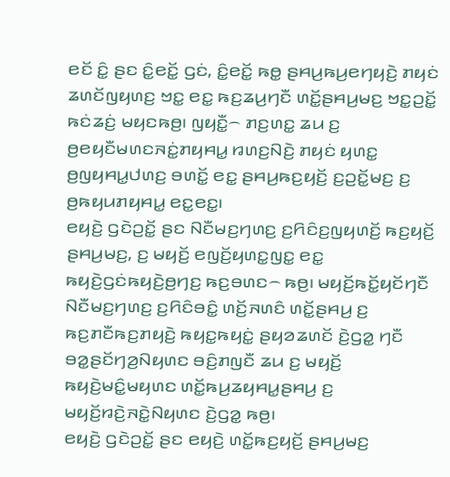ꤕꤢꤩ ꤢꤨ꤭ ꤔꤢ ꤢꤨ꤭ꤕꤢꤩ꤭ ꤞꤢꤦ, ꤢꤨ꤭ꤕꤢꤩ꤭ ꤒꤥ꤭ ꤔꤌꤣ꤬ꤒꤣ꤬ꤕꤚꤟꤢꤧ꤬ ꤊꤟꤢꤦ ꤘꤛꤢꤩꤜꤟꤛꤢ꤬ ꤠꤢ꤭ ꤕꤢ꤭ ꤒꤢ꤬ꤘꤣ꤬ꤚꤢꤪ ꤛꤢꤩ꤭ꤔꤌꤣ꤬ꤗꤢ꤬ ꤠꤢ꤭ꤑꤢꤩ꤭ ꤒꤢꤦꤘꤢꤦ꤬ ꤗꤟꤢꤒꤥ꤬꤯ ꤜꤟꤢꤪ꤭꤮ ꤊꤢ꤬ꤛꤢ꤭ ꤘꤣ ꤢ꤬ ꤥ꤬ꤕꤟꤢꤪꤗꤛꤢꤏꤢꤦ꤭ꤊꤟꤌꤣ꤭ ꤙꤛꤢ꤬ꤡꤢꤧ꤬ ꤊꤟꤢꤦ ꤟꤛꤢ꤭ ꤥ꤬ꤜꤟꤌꤣ꤭ꤓꤛꤢ꤬ ꤋꤛꤢꤩ꤭ ꤕꤢ꤭ ꤔꤌꤣ꤬ꤒꤢ꤬ꤟꤢꤩ꤬ ꤢ꤬ꤑꤢꤩ꤭ꤗꤢ꤬ ꤢ꤬ ꤥ꤬ꤒꤟꤣꤊꤟꤌꤣ꤭ ꤕꤢ꤭ꤕꤢ꤭꤯
ꤕꤟꤢꤧ꤬ ꤞꤢꤧꤑꤢꤩ꤭ ꤔꤢ ꤡꤢꤪꤗꤢ꤬ꤚꤛꤢ꤬ ꤢ꤬ꤖꤢꤨꤢ꤬ꤜꤟꤛꤢꤩ꤬ ꤒꤢ꤬ꤟꤢꤩ꤬ ꤔꤌꤣ꤬ꤗꤢ꤬, ꤢ꤬ ꤗꤟꤢꤩ꤬ ꤕꤜꤢꤩ꤬ꤟꤛꤢ꤭ꤜꤢ꤭ ꤕꤢ꤭ ꤒꤟꤢꤧ꤬ꤞꤢꤦꤒꤟꤢꤧ꤬ꤥ꤬ꤚꤢ꤬ ꤒꤢ꤬ꤋꤛꤢ꤮ ꤒꤥ꤬꤯ ꤗꤟꤢꤩ꤬ꤒꤢꤩ꤭ꤟꤢꤩꤚꤢꤪ ꤡꤢꤪꤗꤢ꤬ꤚꤛꤢ꤬ ꤢ꤬ꤖꤢꤨꤋꤢꤨ꤭ ꤛꤢꤩ꤬ꤏꤛꤢꤨ ꤛꤢꤩ꤭ꤔꤌꤣ꤬ ꤢ꤬ ꤒꤢ꤬ꤊꤢꤪꤒꤢ꤬ꤊꤟꤢꤧ꤬ ꤒꤟꤢ꤭ꤒꤟꤢꤦ꤭ ꤔꤟꤤꤘꤛꤢꤩ ꤢꤧ꤬ꤞꤤ꤭ ꤚꤢꤪ ꤋꤤ꤭ꤔꤢꤩꤚꤤ꤬ꤡꤟꤛꤢ ꤋꤢꤨ꤬ꤊꤜꤢꤪ ꤘꤣ ꤢ꤬ ꤗꤟꤢꤩ꤬ ꤒꤟꤢꤧ꤬ꤗꤢꤨ꤭ꤗꤟꤛꤢ ꤛꤢꤩ꤭ꤒꤣ꤬ꤘꤟꤌꤣ꤭ꤔꤌꤣ꤬ ꤢ꤬ ꤗꤟꤢꤩ꤬ꤙꤢꤧ꤬ꤏꤢꤧ꤭ꤡꤟꤛꤢ ꤢꤧ꤬ꤞꤤ꤭ ꤒꤥ꤬꤯
ꤕꤟꤢꤧ꤬ ꤞꤢꤧꤑꤢꤩ꤭ ꤔꤢ ꤕꤟꤢꤧ꤬ ꤛꤢꤩ꤭ꤒꤢ꤬ꤟꤢꤩ꤬ ꤔꤌꤣ꤬ꤗꤢ꤬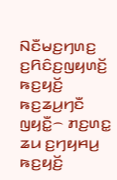ꤡꤢꤪꤗꤢ꤬ꤚꤛꤢ꤬ ꤢ꤬ꤖꤢꤨꤢ꤬ꤜꤟꤛꤢꤩ꤬ ꤒꤢ꤬ꤟꤢꤩ꤬ ꤒꤢ꤬ꤘꤣ꤬ꤚꤢꤪ ꤜꤟꤢꤪ꤭꤮ ꤊꤢ꤬ꤛꤢ꤭ ꤘꤣ ꤢ꤬ꤚꤟꤌꤣ꤬ ꤒꤢ꤬ꤟꤢꤩ꤬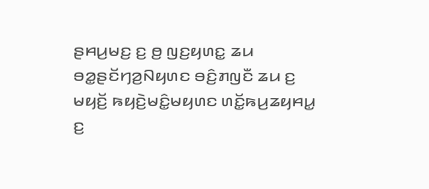ꤔꤌꤣ꤬ꤗꤢ꤬ ꤢ꤬ ꤥ꤬ ꤜꤢ꤬ꤟꤛꤢ꤭ ꤘꤣ ꤋꤤ꤭ꤔꤢꤩꤚꤤ꤬ꤡꤟꤛꤢ ꤋꤢꤨ꤬ꤊꤜꤢꤪ ꤘꤣ ꤢ꤬ ꤗꤟꤢꤩ꤬ ꤒꤟꤢꤧ꤬ꤗꤢꤨ꤭ꤗꤟꤛꤢ ꤛꤢꤩ꤭ꤒꤣ꤬ꤘꤟꤌꤣ꤭ ꤢ꤬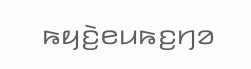ꤒꤟꤢꤧ꤬ꤕꤣꤒꤢ꤬ꤚꤤ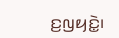ꤢ꤬ꤜꤟꤢꤧ꤭꤯